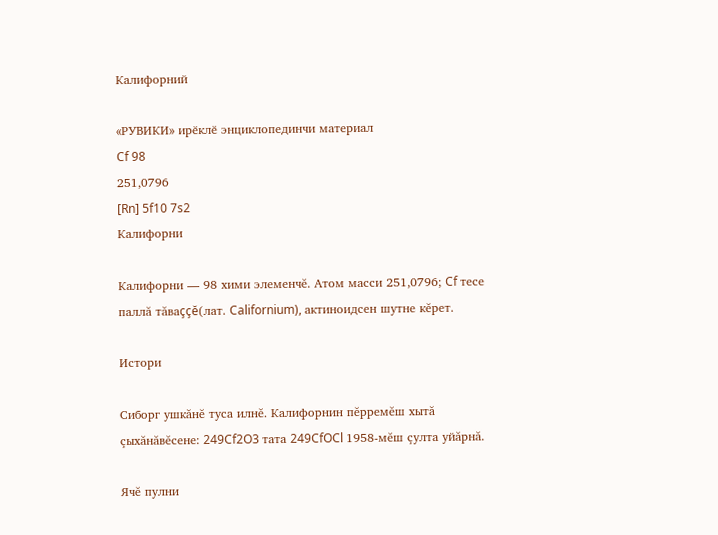Калифорний

«РУВИКИ» ирӗклӗ энциклопединчи материал
Cf 98
251,0796
[Rn] 5f10 7s2
Калифорни

Калифорни — 98 хими элеменчĕ. Атом масси 251,0796; Cf тесе паллă тăваççĕ(лат. Californium), актиноидсен шутне кĕрет.

Истори

Сиборг ушкăнĕ туса илнĕ. Калифорнин пĕрремĕш хытă çыхăнăвĕсене: 249Cf2O3 тата 249CfOCl 1958-мĕш çулта уйăрнă.

Ячĕ пулни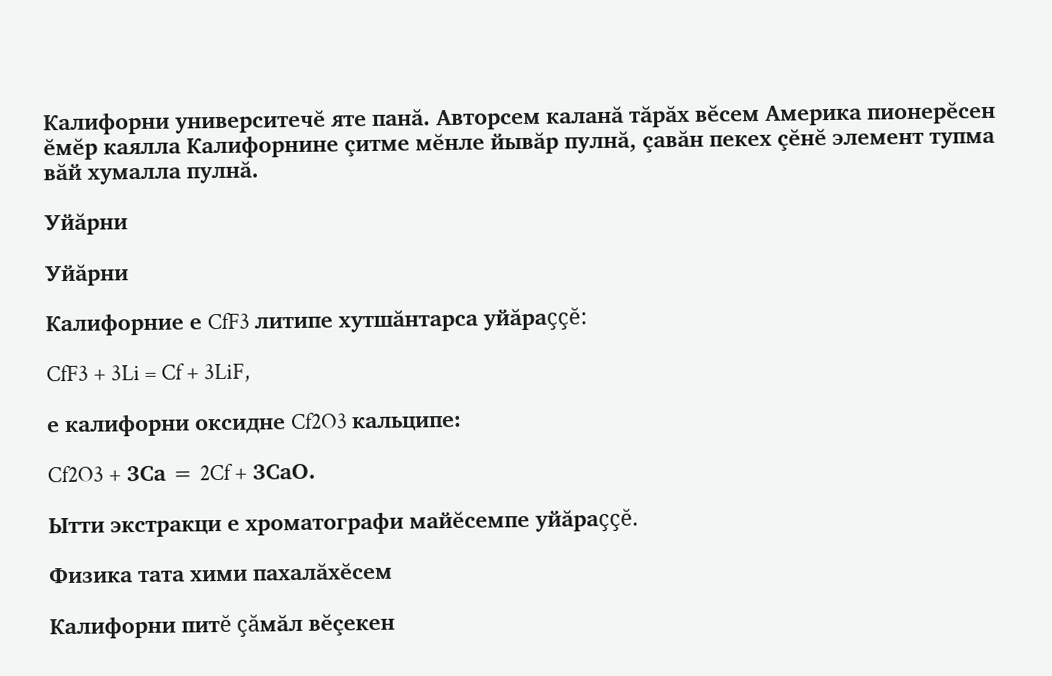Калифорни университечĕ яте панă. Авторсем каланă тăрăх вĕсем Америка пионерĕсен ĕмĕр каялла Калифорнине çитме мĕнле йывăр пулнă, çавăн пекех çĕнĕ элемент тупма вăй хумалла пулнă.

Уйăрни

Уйăрни

Калифорние е CfF3 литипе хутшăнтарса уйăраççĕ:

CfF3 + 3Li = Cf + 3LiF,

е калифорни оксидне Cf2O3 кальципе:

Cf2O3 + 3Са = 2Cf + 3СаО.

Ытти экстракци е хроматографи майĕсемпе уйăраççĕ.

Физика тата хими пахалăхĕсем

Калифорни питĕ çăмăл вĕçекен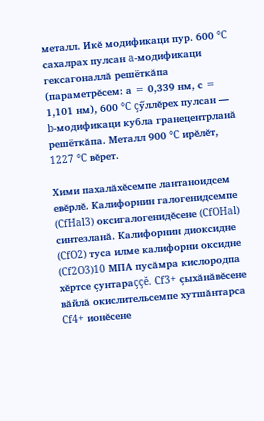металл. Икĕ модификаци пур. 600 °C сахалрах пулсан a-модификаци гексагоналлă решёткăпа (параметрĕсем: а = 0,339 нм, с = 1,101 нм), 600 °C çӳллĕрех пулсан — b-модификаци кубла гранецентрланă решёткăпа. Металл 900 °C ирĕлĕт, 1227 °C вĕрет.

Хими пахалăхĕсемпе лантаноидсем евĕрлĕ. Калифорнин галогенидсемпе (CfHal3) оксигалогенидĕсене (CfOHal) синтезланă. Калифорнин диоксидне (CfO2) туса илме калифорни оксидне (Cf2O3)10 МПА пусăмра кислородпа хĕртсе çунтараççĕ. Cf3+ çыхăнăвĕсене вăйлă окислительсемпе хутшăнтарса Cf4+ ионĕсене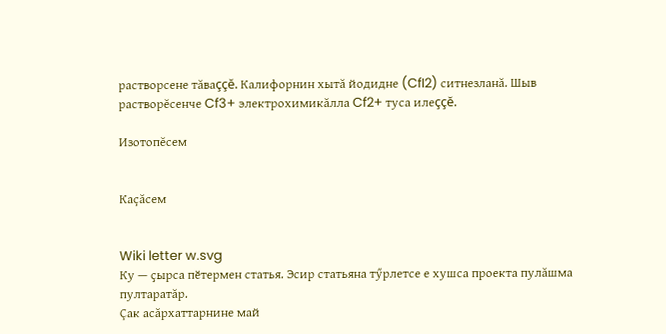растворсене тăваççĕ. Калифорнин хытă йодидне (CfI2) ситнезланă. Шыв растворĕсенче Cf3+ электрохимикăлла Cf2+ туса илеççĕ.

Изотопĕсем


Каçăсем


Wiki letter w.svg
Ку — ҫырса пӗтермен статья. Эсир статьяна тӳрлетсе е хушса проекта пулăшма пултаратăр.
Çак асăрхаттарнине май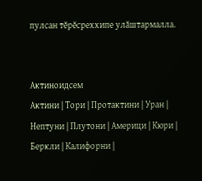пулсан тĕрĕсреххипе улăштармалла.


Актиноидсем
Актини | Тори | Протактини | Уран | Нептуни | Плутони | Америци | Кюри | Беркли | Калифорни |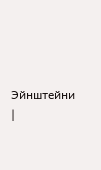Эйнштейни |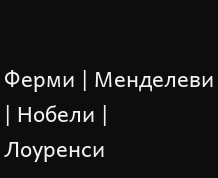Ферми | Менделеви | Нобели | Лоуренси